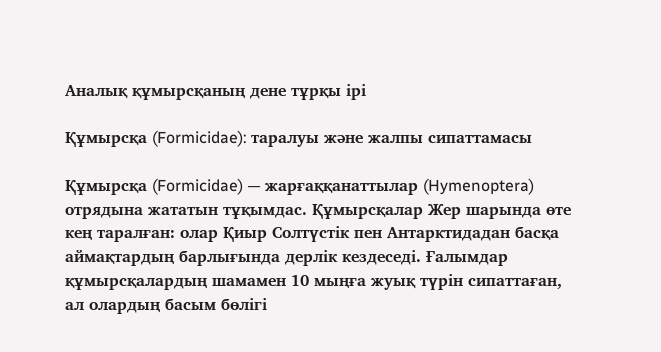Аналық құмырсқаның дене тұрқы ірі

Құмырсқа (Formicidae): таралуы және жалпы сипаттамасы

Құмырсқа (Formicidae) — жарғаққанаттылар (Hymenoptera) отрядына жататын тұқымдас. Құмырсқалар Жер шарында өте кең таралған: олар Қиыр Солтүстік пен Антарктидадан басқа аймақтардың барлығында дерлік кездеседі. Ғалымдар құмырсқалардың шамамен 10 мыңға жуық түрін сипаттаған, ал олардың басым бөлігі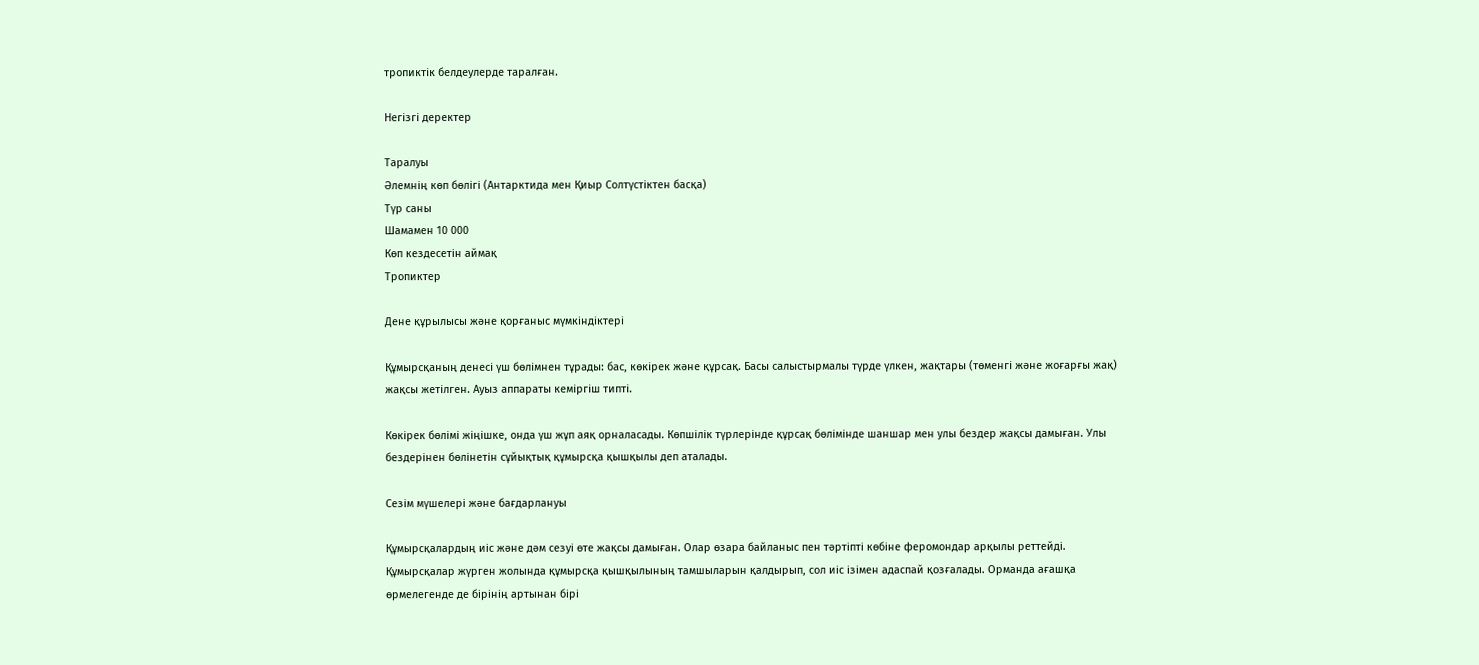тропиктік белдеулерде таралған.

Негізгі деректер

Таралуы
Әлемнің көп бөлігі (Антарктида мен Қиыр Солтүстіктен басқа)
Түр саны
Шамамен 10 000
Көп кездесетін аймақ
Тропиктер

Дене құрылысы және қорғаныс мүмкіндіктері

Құмырсқаның денесі үш бөлімнен тұрады: бас, көкірек және құрсақ. Басы салыстырмалы түрде үлкен, жақтары (төменгі және жоғарғы жақ) жақсы жетілген. Ауыз аппараты кеміргіш типті.

Көкірек бөлімі жіңішке, онда үш жұп аяқ орналасады. Көпшілік түрлерінде құрсақ бөлімінде шаншар мен улы бездер жақсы дамыған. Улы бездерінен бөлінетін сұйықтық құмырсқа қышқылы деп аталады.

Сезім мүшелері және бағдарлануы

Құмырсқалардың иіс және дәм сезуі өте жақсы дамыған. Олар өзара байланыс пен тәртіпті көбіне феромондар арқылы реттейді. Құмырсқалар жүрген жолында құмырсқа қышқылының тамшыларын қалдырып, сол иіс ізімен адаспай қозғалады. Орманда ағашқа өрмелегенде де бірінің артынан бірі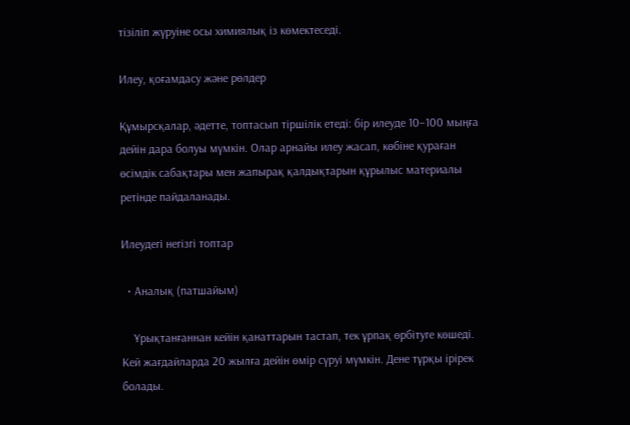тізіліп жүруіне осы химиялық із көмектеседі.

Илеу, қоғамдасу және рөлдер

Құмырсқалар, әдетте, топтасып тіршілік етеді: бір илеуде 10–100 мыңға дейін дара болуы мүмкін. Олар арнайы илеу жасап, көбіне қураған өсімдік сабақтары мен жапырақ қалдықтарын құрылыс материалы ретінде пайдаланады.

Илеудегі негізгі топтар

  • Аналық (патшайым)

    Ұрықтанғаннан кейін қанаттарын тастап, тек ұрпақ өрбітуге көшеді. Кей жағдайларда 20 жылға дейін өмір сүруі мүмкін. Дене тұрқы ірірек болады.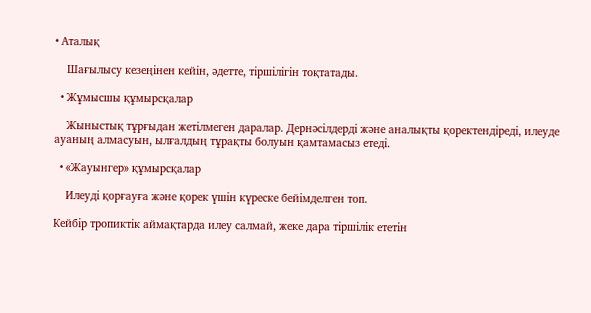• Аталық

    Шағылысу кезеңінен кейін, әдетте, тіршілігін тоқтатады.

  • Жұмысшы құмырсқалар

    Жыныстық тұрғыдан жетілмеген даралар. Дернәсілдерді және аналықты қоректендіреді, илеуде ауаның алмасуын, ылғалдың тұрақты болуын қамтамасыз етеді.

  • «Жауынгер» құмырсқалар

    Илеуді қорғауға және қорек үшін күреске бейімделген топ.

Кейбір тропиктік аймақтарда илеу салмай, жеке дара тіршілік ететін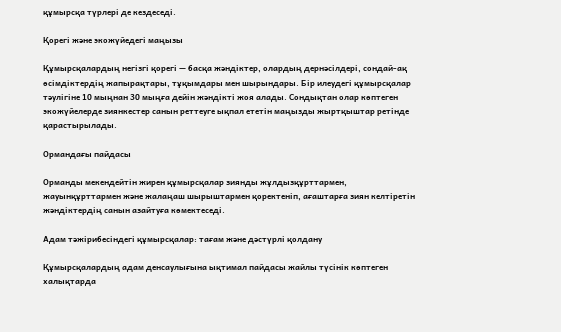құмырсқа түрлері де кездеседі.

Қорегі және экожүйедегі маңызы

Құмырсқалардың негізгі қорегі — басқа жәндіктер, олардың дернәсілдері, сондай-ақ өсімдіктердің жапырақтары, тұқымдары мен шырындары. Бір илеудегі құмырсқалар тәулігіне 10 мыңнан 30 мыңға дейін жәндікті жоя алады. Сондықтан олар көптеген экожүйелерде зиянкестер санын реттеуге ықпал ететін маңызды жыртқыштар ретінде қарастырылады.

Ормандағы пайдасы

Орманды мекендейтін жирен құмырсқалар зиянды жұлдызқұрттармен, жауынқұрттармен және жалаңаш шырыштармен қоректеніп, ағаштарға зиян келтіретін жәндіктердің санын азайтуға көмектеседі.

Адам тәжірибесіндегі құмырсқалар: тағам және дәстүрлі қолдану

Құмырсқалардың адам денсаулығына ықтимал пайдасы жайлы түсінік көптеген халықтарда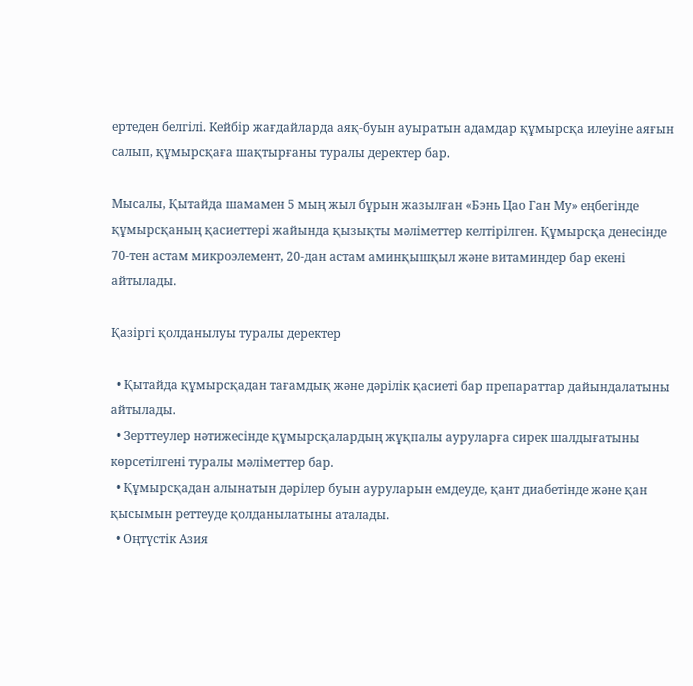ертеден белгілі. Кейбір жағдайларда аяқ-буын ауыратын адамдар құмырсқа илеуіне аяғын салып, құмырсқаға шақтырғаны туралы деректер бар.

Мысалы, Қытайда шамамен 5 мың жыл бұрын жазылған «Бэнь Цао Ган Му» еңбегінде құмырсқаның қасиеттері жайында қызықты мәліметтер келтірілген. Құмырсқа денесінде 70-тен астам микроэлемент, 20-дан астам аминқышқыл және витаминдер бар екені айтылады.

Қазіргі қолданылуы туралы деректер

  • Қытайда құмырсқадан тағамдық және дәрілік қасиеті бар препараттар дайындалатыны айтылады.
  • Зерттеулер нәтижесінде құмырсқалардың жұқпалы ауруларға сирек шалдығатыны көрсетілгені туралы мәліметтер бар.
  • Құмырсқадан алынатын дәрілер буын ауруларын емдеуде, қант диабетінде және қан қысымын реттеуде қолданылатыны аталады.
  • Оңтүстік Азия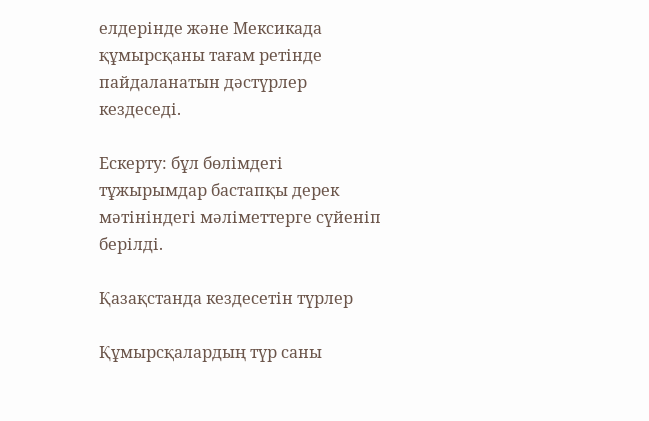елдерінде және Мексикада құмырсқаны тағам ретінде пайдаланатын дәстүрлер кездеседі.

Ескерту: бұл бөлімдегі тұжырымдар бастапқы дерек мәтініндегі мәліметтерге сүйеніп берілді.

Қазақстанда кездесетін түрлер

Құмырсқалардың түр саны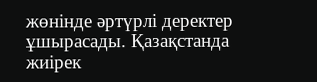жөнінде әртүрлі деректер ұшырасады. Қазақстанда жиірек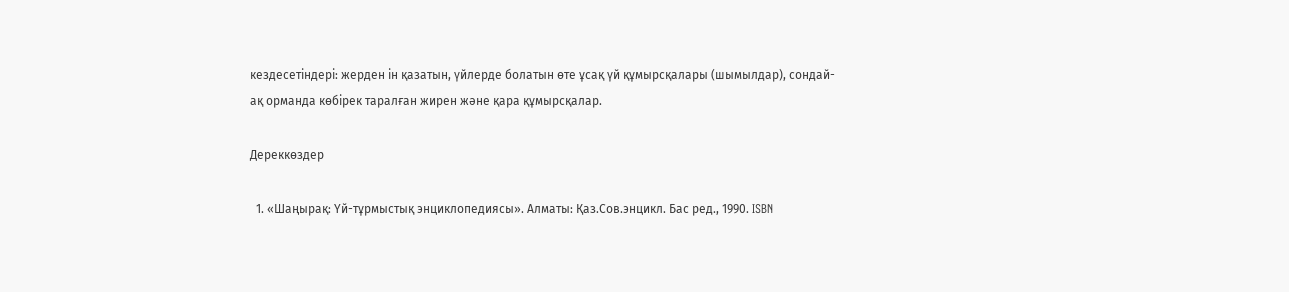кездесетіндері: жерден ін қазатын, үйлерде болатын өте ұсақ үй құмырсқалары (шымылдар), сондай-ақ орманда көбірек таралған жирен және қара құмырсқалар.

Дереккөздер

  1. «Шаңырақ: Үй-тұрмыстық энциклопедиясы». Алматы: Қаз.Сов.энцикл. Бас ред., 1990. ISBN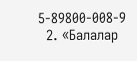5-89800-008-9
  2. «Балалар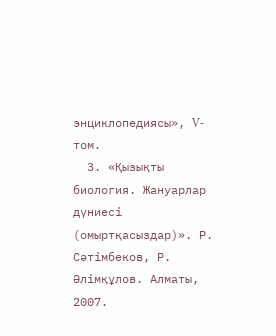энциклопедиясы», V-том.
  3. «Қызықты биология. Жануарлар дүниесі (омыртқасыздар)». Р. Сәтімбеков, Р. Әлімқұлов. Алматы, 2007.